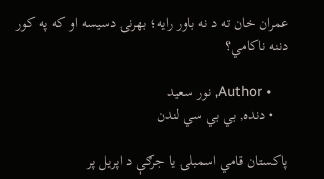عمران خان ته د نه باور رایه؛ بهرنۍ دسیسه او که په کور دننه ناکامي؟

    • Author, نور سعید
    • دنده, بي بي سي لندن

پاکستان قامي اسمبلۍ یا جرګې د اپریل پر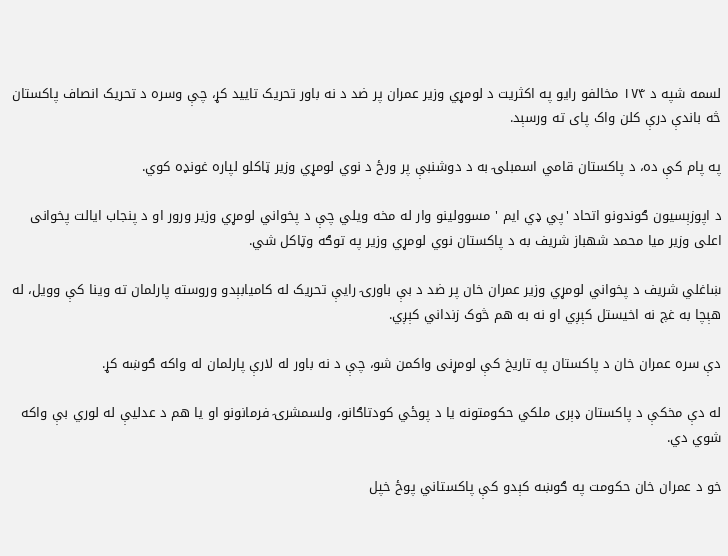لسمه شپه د ۱۷۴ مخالفو رایو په اکثریت د لومړي وزیر عمران پر ضد د نه باور تحریک تایید کړ، چې وسره د تحریک انصاف پاکستان څه باندې درې کلن واک پای ته ورسېد.

په پام کې ده، د پاکستان قامي اسمبلۍ به د دوشنبې پر ورځ د نوي لومړي وزیر ټاکلو لپاره غونډه کوي.

د اپوزېسیون ګوندونو اتحاد 'پي ډي ایم ' مسوولینو وار له مخه ویلي چې د پخواني لومړي وزیر ورور او د پنجاب ایالت پخوانی اعلی وزیر میا محمد شهباز شریف به د پاکستان نوي لومړي وزیر په توګه وټاکل شي.

ښاغلي شریف د پخواني لومړي وزیر عمران خان پر ضد د بې باورۍ رایې تحریک له کامیابېدو وروسته پارلمان ته وینا کې وویل، له هېچا به غچ نه اخیستل کېږي او نه به هم څوک زنداني کېږي.

دې سره عمران خان د پاکستان په تاریخ کې لومړنی واکمن شو، چې د نه باور له لارې پارلمان له واکه ګوښه کړ.

له دې مخکې د پاکستان ډېری ملکي حکومتونه یا د پوځي کودتاګانو، ولسمشرۍ فرمانونو او یا هم د عدلیې له لوري بې واکه شوي دي.

خو د عمران خان حکومت په ګوښه کېدو کې پاکستاني پوځ خپل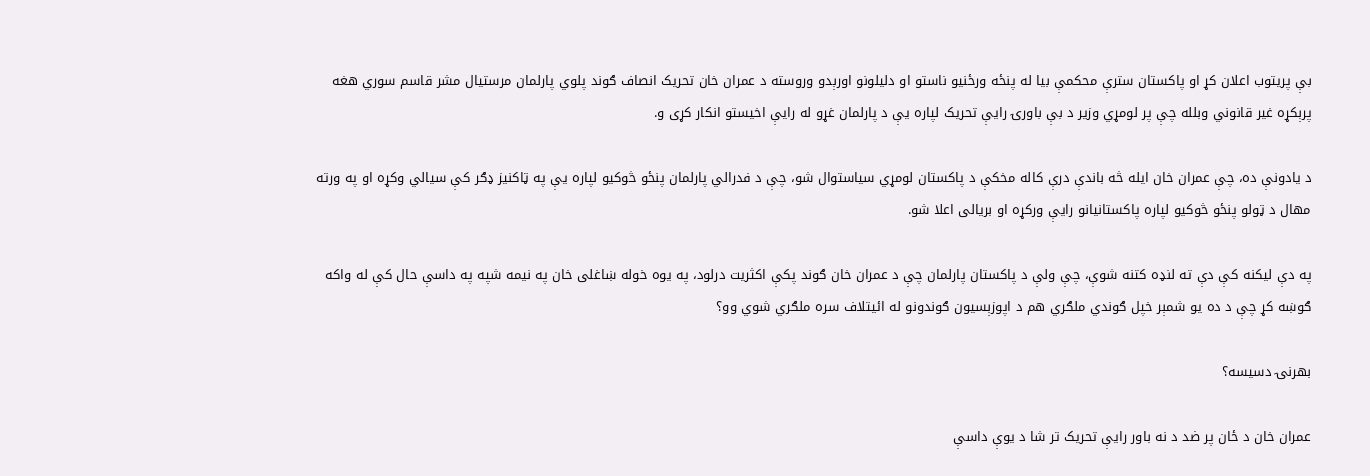بې پریتوب اعلان کړ او پاکستان سترې محکمې بیا له پنځه ورځنیو ناستو او دلیلونو اورېدو وروسته د عمران خان تحریک انصاف ګوند پلوي پارلمان مرستیال مشر قاسم سوري هغه پرېکړه غیر قانوني وبلله چې پر لومړي وزیر د بې باورۍ رایې تحریک لپاره یې د پارلمان غړو له رایې اخیستو انکار کړی و.

د یادونې ده، چې عمران خان ایله څه باندې درې کاله مخکې د پاکستان لومړي سیاستوال شو، چې د فدرالي پارلمان پنځو څوکیو لپاره یې په ټاکنیز ډګر کې سیالي وکړه او په ورته مهال د ټولو پنځو څوکیو لپاره پاکستانیانو رایې ورکړه او بریالی اعلا شو.

په دې لیکنه کې دې ته لنډه کتنه شوې، چې ولې د پاکستان پارلمان چې د عمران خان ګوند پکې اکثریت درلود، په یوه خوله ښاغلی خان په نیمه شپه په داسې حال کې له واکه ګوښه کړ چې د ده یو شمېر خپل ګوندي ملګري هم د اپوزېسیون ګوندونو له ائیتلاف سره ملګري شوي وو؟

بهرنۍ دسیسه؟

عمران خان د ځان پر ضد د نه باور رایې تحریک تر شا د یوې داسې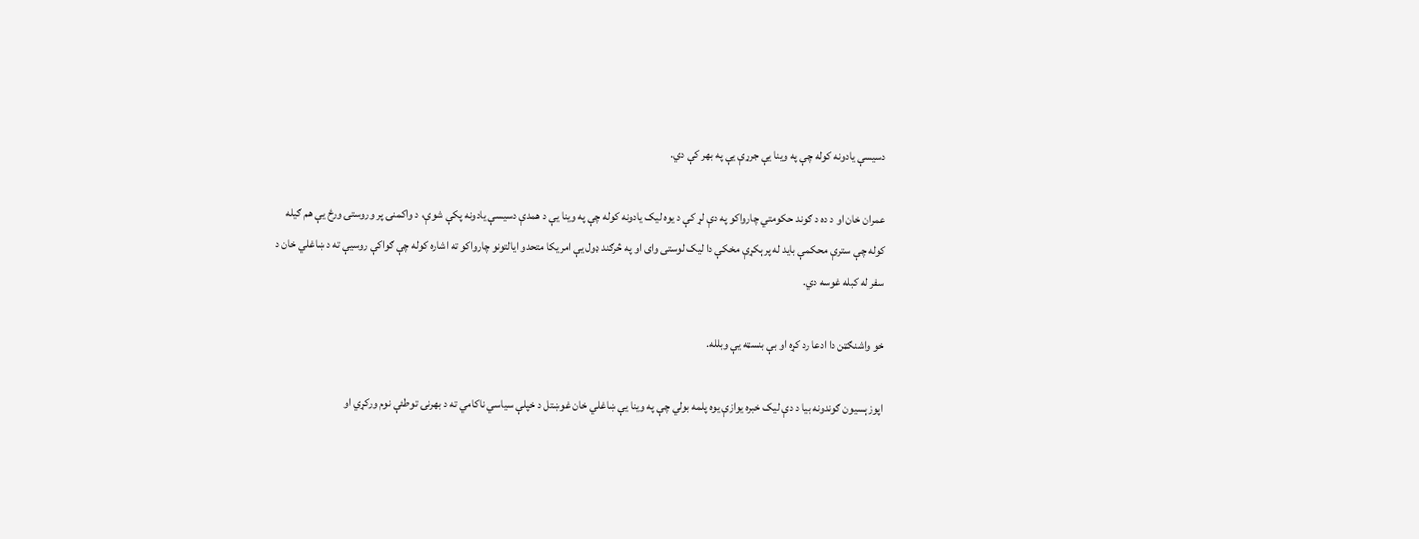دسیسې یادونه کوله چې په وینا یې جرړې یې په بهر کې دي.

عمران خان او د ده د ګوند حکومتي چارواکو په دې لړ کې د یوه لیک یادونه کوله چې په وینا یې د همدې دسیسې یادونه پکې شوې، د واکمنۍ پر وروستۍ ورځ یې هم ګیله کوله چې سترې محکمې باید له پرېکړې مخکې دا لیک لوستی وای او په څرګند ډول یې امریکا متحدو ایالتونو چارواکو ته اشاره کوله چې ګواکې روسیې ته د ښاغلي خان د سفر له کبله غوسه دي.

خو واشنګټن دا ادعا رد کړه او بې بنسټه یې وبلله.

اپوزېسیون ګوندونه بیا د دې لیک خبره یوازې یوه پلمه بولي چې په وینا یې ښاغلي خان غوښتل د خپلې سیاسي ناکامي ته د بهرنۍ توطئې نوم ورکړي او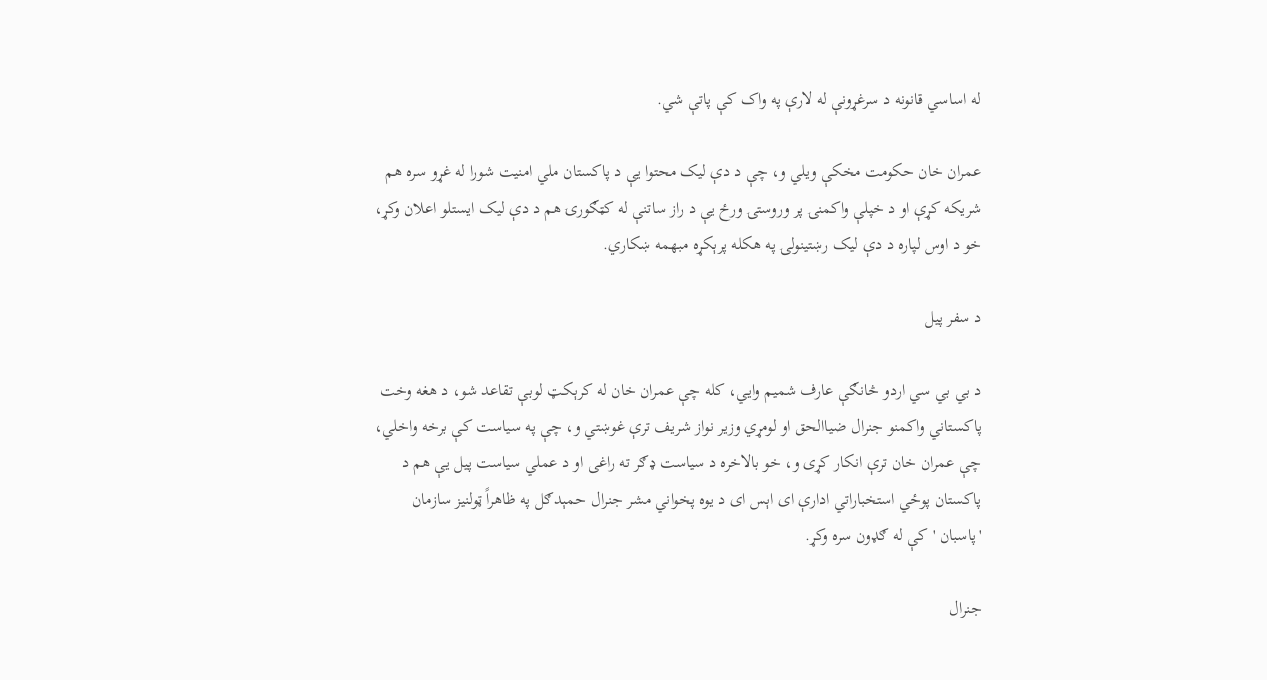له اساسي قانونه د سرغړونې له لارې په واک کې پاتې شي.

عمران خان حکومت مخکې ویلي و، چې د دې لیک محتوا یې د پاکستان ملي امنیت شورا له غړو سره هم شریکه کړې او د خپلې واکمنۍ پر وروستۍ ورځ یې د راز ساتنې له کټګورۍ هم د دې لیک ایستلو اعلان وکړ، خو د اوس لپاره د دې لیک رښتینولۍ په هکله پرېکړه مبهمه ښکاري.

د سفر پیل

د بي بي سي اردو څانګې عارف شمیم وايي، کله چې عمران خان له کرېکټ لوبې تقاعد شو، د هغه وخت پاکستاني واکمنو جنرال ضیاالحق او لومړي وزیر نواز شریف ترې غوښتي و، چې په سیاست کې برخه واخلي، چې عمران خان ترې انکار کړی و، خو بالاخره د سیاست ډګر ته راغی او د عملي سیاست پیل یې هم د پاکستان پوځي استخباراتي ادارې ای اېس ای د یوه پخواني مشر جنرال حمېدګل په ظاهراً ټولنیز سازمان 'پاسبان 'کې له ګډون سره وکړ.

جنرال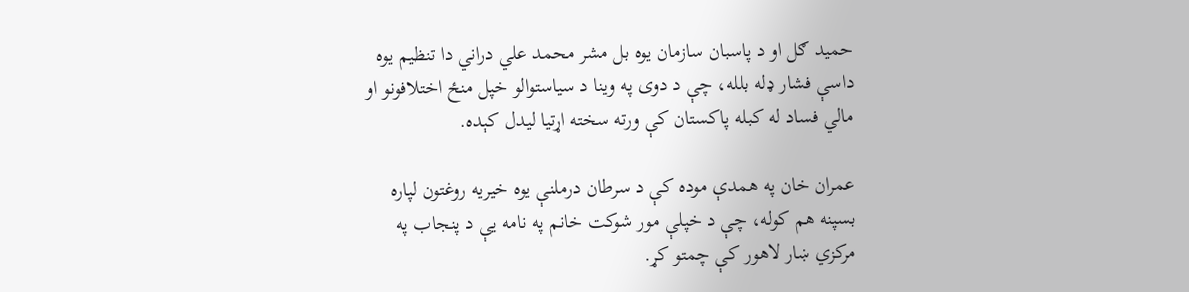حمید ګل او د پاسبان سازمان یوه بل مشر محمد علي دراني دا تنظیم یوه داسې فشار ډله بلله، چې د دوی په وینا د سیاستوالو خپل منځ اختلافونو او مالي فساد له کبله پاکستان کې ورته سخته اړتیا لیدل کېده.

عمران خان په همدې موده کې د سرطان درملنې یوه خیریه روغتون لپاره بسپنه هم کوله، چې د خپلې مور شوکت خانم په نامه یې د پنجاب په مرکزي ښار لاهور کې چمتو کړ.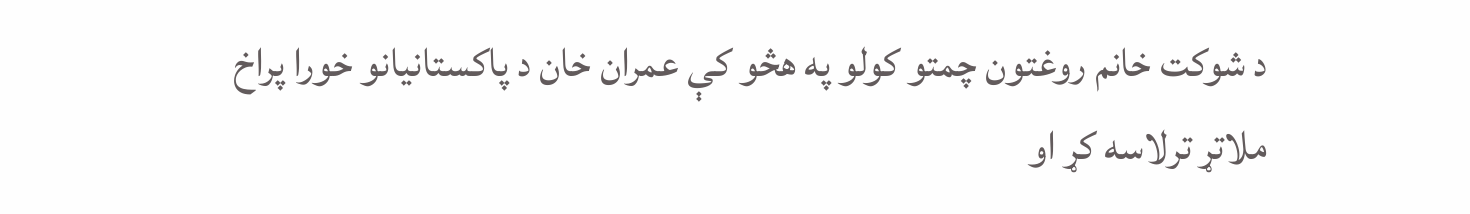د شوکت خانم روغتون چمتو کولو په هڅو کې عمران خان د پاکستانیانو خورا پراخ ملاتړ ترلاسه کړ او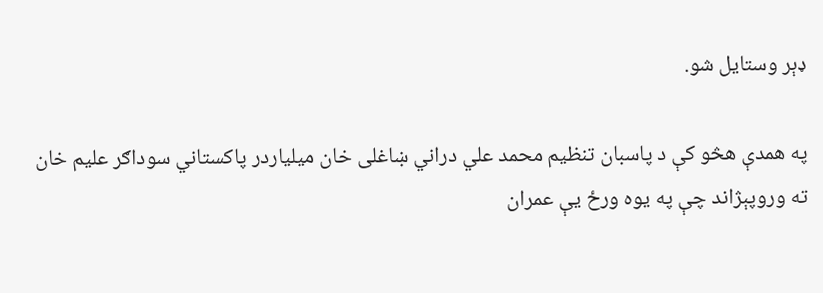ډېر وستایل شو.

په همدې هڅو کې د پاسبان تنظیم محمد علي دراني ښاغلی خان میلیاردر پاکستاني سوداګر علیم خان ته وروپېژاند چې په یوه ورځ یې عمران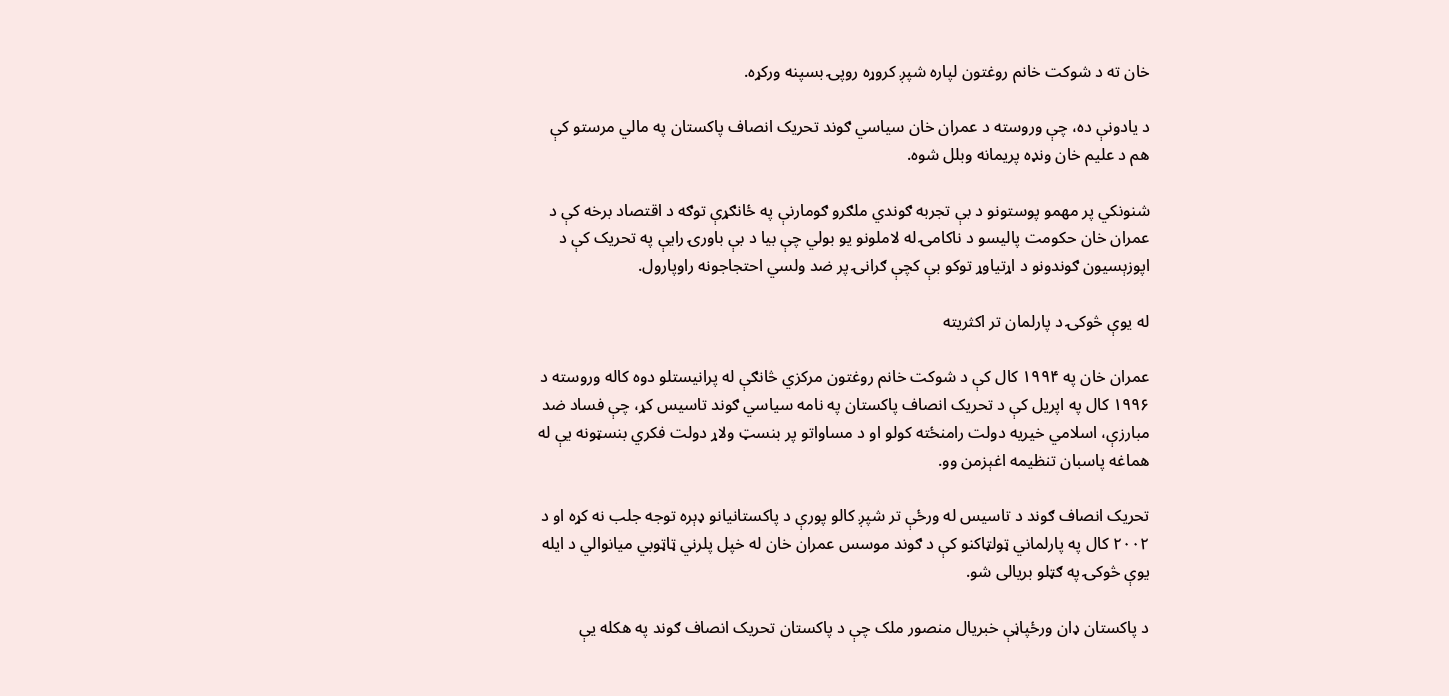خان ته د شوکت خانم روغتون لپاره شپږ کروړه روپۍ بسپنه ورکړه.

د یادونې ده، چې وروسته د عمران خان سیاسي ګوند تحریک انصاف پاکستان په مالي مرستو کې هم د علیم خان ونډه پریمانه وبلل شوه.

شنونکي پر مهمو پوستونو د بې تجربه ګوندي ملګرو ګومارنې په ځانګړې توګه د اقتصاد برخه کې د عمران خان حکومت پالیسو د ناکامۍ له لاملونو یو بولي چې بیا د بې باورۍ رایې په تحریک کې د اپوزېسیون ګوندونو د اړتیاوړ توکو بې کچې ګرانۍ پر ضد ولسي احتجاجونه راوپارول.

له یوې څوکۍ د پارلمان تر اکثریته

عمران خان په ۱۹۹۴ کال کې د شوکت خانم روغتون مرکزي څانګې له پرانیستلو دوه کاله وروسته د ۱۹۹۶ کال په اپریل کې د تحریک انصاف پاکستان په نامه سیاسي ګوند تاسیس کړ، چې فساد ضد مبارزې، اسلامي خیریه دولت رامنځته کولو او د مساواتو پر بنسټ ولاړ دولت فکري بنسټونه یې له هماغه پاسبان تنظیمه اغېزمن وو.

تحریک انصاف ګوند د تاسیس له ورځې تر شپږ کالو پورې د پاکستانیانو ډېره توجه جلب نه کړه او د ۲۰۰۲ کال په پارلماني ټولټاکنو کې د ګوند موسس عمران خان له خپل پلرني ټاټوبي میانوالي د ایله یوې څوکۍ په ګټلو بریالی شو.

د پاکستان ډان ورځپاڼې خبریال منصور ملک چې د پاکستان تحریک انصاف ګوند په هکله یې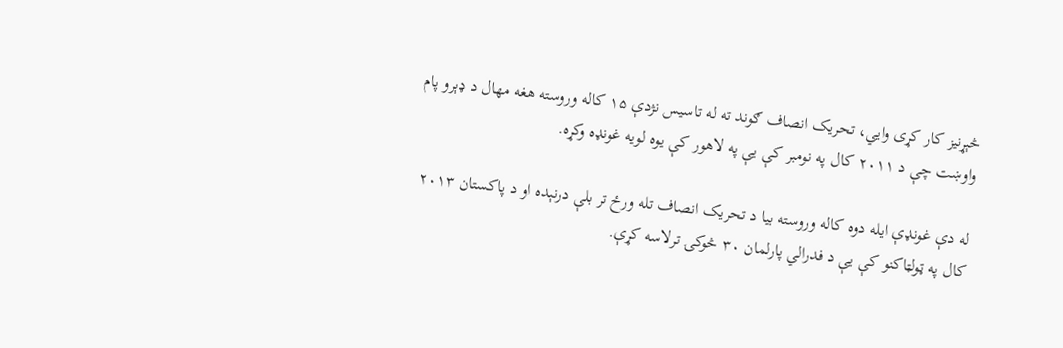څېړنیز کار کړی وايي، تحریک انصاف ګوند ته له تاسیس نژدې ۱۵ کاله وروسته هغه مهال د ډېرو پام واوښت چې د ۲۰۱۱ کال په نومبر کې یې په لاهور کې یوه لویه غونډه وکړه.

له دې غونډې ایله دوه کاله وروسته بیا د تحریک انصاف تله ورځ تر بلې درنېده او د پاکستان ۲۰۱۳ کال په ټولټاکنو کې یې د فدرالي پارلمان ۳۰ څوکۍ ترلاسه کړې.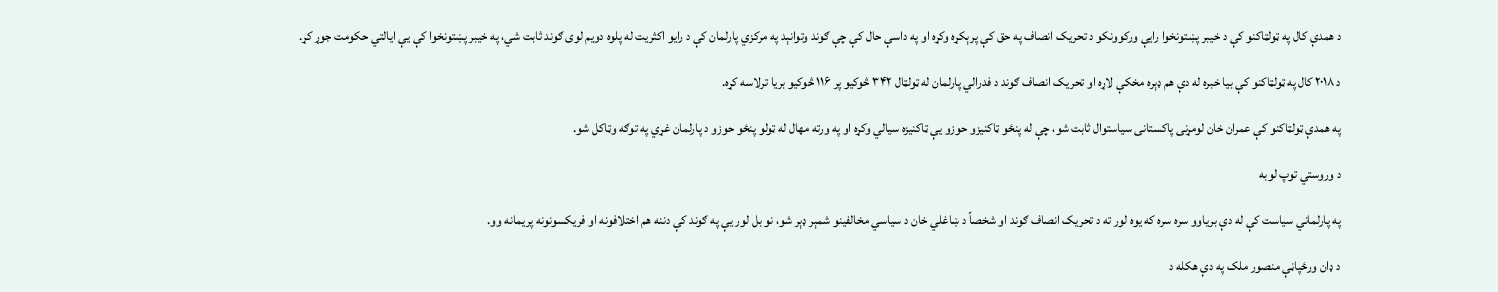د همدې کال په ټولټاکنو کې د خیبر پښتونخوا رایې ورکوونکو د تحریک انصاف په حق کې پرېکړه وکړه او په داسې حال کې چې ګوند وتوانېد په مرکزي پارلمان کې د رایو اکثریت له پلوه دویم لوی ګوند ثابت شي، په خیبر پښتونخوا کې یې ایالتي حکومت جوړ کړ.

د ۲۰۱۸ کال په ټولټاکنو کې بیا خبره له دې هم ډېره مخکې لاړه او تحریک انصاف ګوند د فدرالي پارلمان له ټولټال ۳۴۲ څوکیو پر ۱۱۶ څوکیو بریا ترلاسه کړه.

په همدې ټولټاکنو کې عمران خان لومړنی پاکستانی سیاستوال ثابت شو، چې له پنځو ټاکنیزو حوزو یې ټاکنیزه سیالي وکړه او په ورته مهال له ټولو پنځو حوزو د پارلمان غړي په توګه وټاکل شو.

د وروستي توپ لوبه

په پارلماني سیاست کې له دې بریاوو سره سره که یوه لور ته د تحریک انصاف ګوند او شخصاً د ښاغلي خان د سیاسي مخالفینو شمېر ډېر شو، نو بل لور یې په ګوند کې دننه هم اختلافونه او فریکسونونه پریمانه وو.

د ډان ورځپاڼې منصور ملک په دې هکله د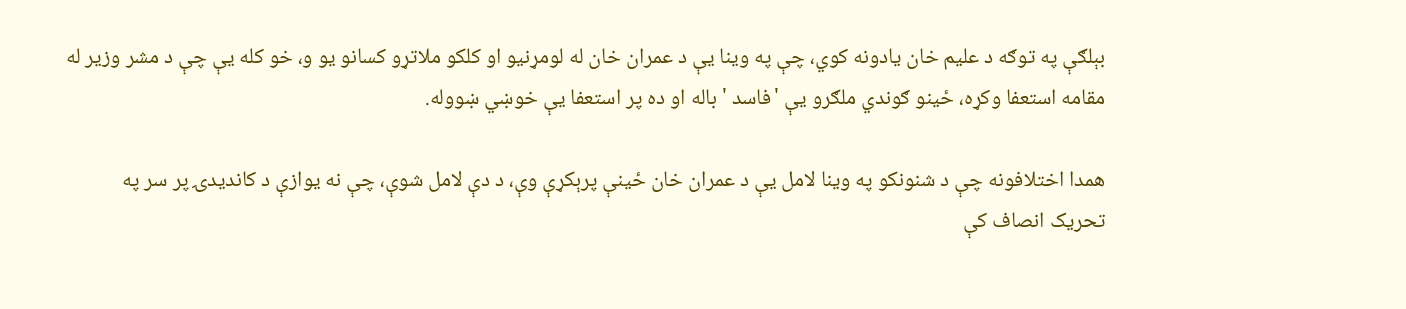بېلګې په توګه د علیم خان یادونه کوي، چې په وینا یې د عمران خان له لومړنیو او کلکو ملاتړو کسانو یو و، خو کله یې چې د مشر وزیر له مقامه استعفا وکړه، ځینو ګوندي ملګرو یې 'فاسد ' باله او ده پر استعفا یې خوښي ښووله.

همدا اختلافونه چې د شنونکو په وینا لامل یې د عمران خان ځینې پرېکړې وې، د دې لامل شوې، چې نه یوازې د کاندیدۍ پر سر په تحریک انصاف کې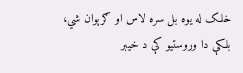خلک له یوه بل سره لاس او ګرېوان شي، بلکې دا وروستیو کې د خیبر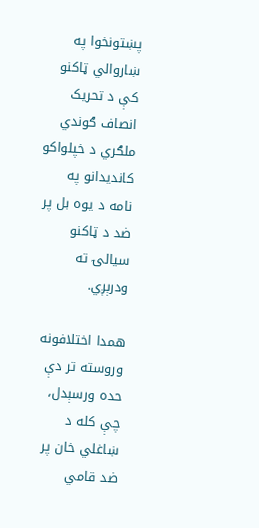پښتونخوا په ښاروالي ټاکنو کې د تحریک انصاف ګوندي ملګري د خپلواکو کاندیدانو په نامه د یوه بل پر ضد د ټاکنو سیالۍ ته ودرېږي.

همدا اختلافونه وروسته تر دې حده ورسېدل، چې کله د ښاغلي خان پر ضد قامي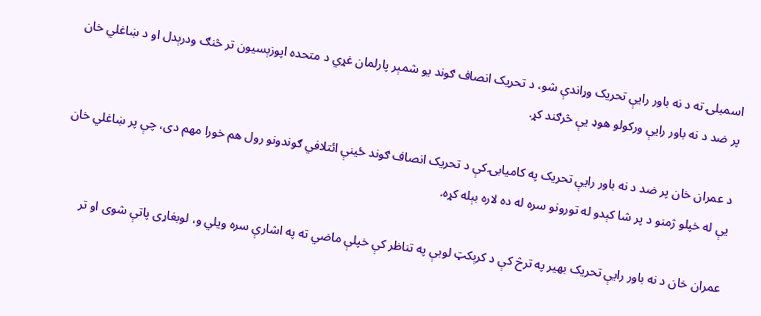اسمبلۍ ته د نه باور رایې تحریک وړاندې شو، د تحریک انصاف ګوند یو شمېر پارلمان غړي د متحده اپوزېسیون تر څنګ ودرېدل او د ښاغلي خان پر ضد د نه باور رایې ورکولو هوډ یې څرګند کړ.

د عمران خان پر ضد د نه باور رایې تحریک په کامیابۍ کې د تحریک انصاف ګوند ځینې ائتلافي ګوندونو رول هم خورا مهم دی، چې پر ښاغلي خان یې له خپلو ژمنو د پر شا کېدو له تورونو سره له ده لاره بېله کړه.

عمران خان د نه باور رایې تحریک بهیر په ترڅ کې د کرېکټ لوبې په تناظر کې خپلې ماضي ته په اشارې سره ویلي و، لوبغاړی پاتې شوی او تر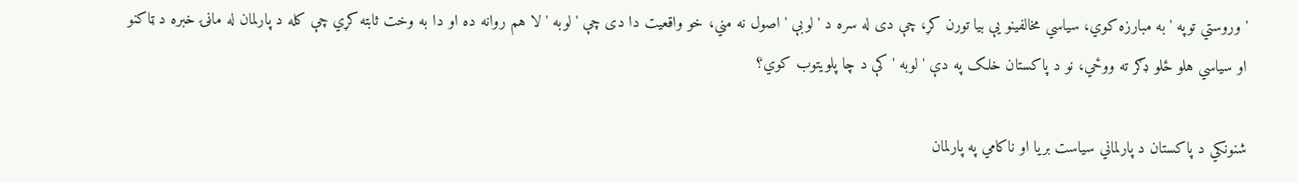'وروستي توپه ' به مبارزه کوي، سیاسي مخالفینو یې بیا تورن کړ، چې دی له سره د 'لوبې ' اصول نه مني، خو واقعیت دا دی چې 'لوبه ' لا هم روانه ده او دا به وخت ثابته کړي چې کله د پارلمان له ماڼۍ خبره د ټاکنو او سیاسي هلو ځلو ډګر ته ووځي، نو د پاکستان خلک په دې 'لوبه ' کې د چا پلویتوب کوي؟

شنونکي د پاکستان د پارلماني سیاست بریا او ناکامي په پارلمان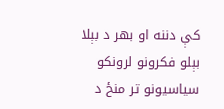کې دننه او بهر د بېلا بېلو فکرونو لرونکو سیاسیونو تر منځ د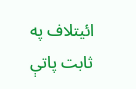ائیتلاف په ثابت پاتې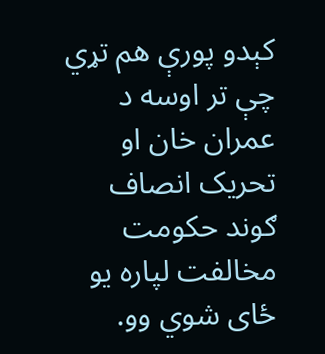کېدو پورې هم تړي چې تر اوسه د عمران خان او تحریک انصاف ګوند حکومت مخالفت لپاره یو ځای شوي وو.